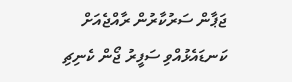ޖަޕާން ސަރުކާރުން ރާއްޖެއަށް ކަނޑައެޅުއްވި ސަފީރު ޖޯން ކެނިޗި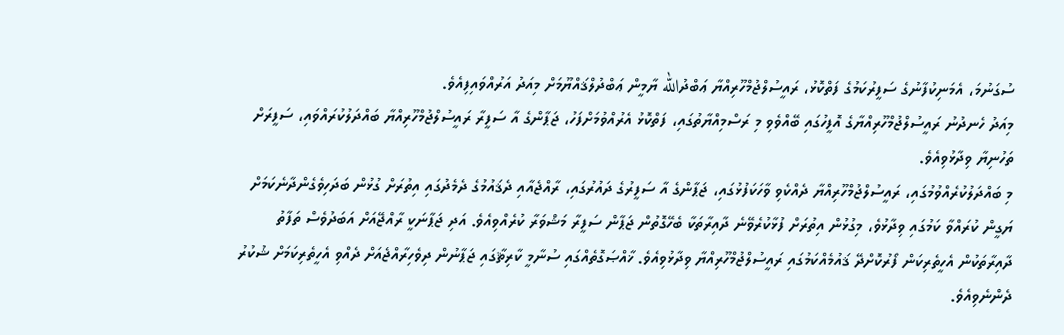ސުގަނުމަ، އެމަނިކުފާނުގެ ސަފީރުކަމުގެ ފަތްކޮޅު، ރައީސުލްޖުމްހޫރިއްޔާ ޢަބްދުالله ޔާމީން ޢަބްދުލްޤައްޔޫމަށް މިއަދު އަރުއްވައިފިއެވެ.
މިއަދު ހެނދުނު ރައީސުލްޖުމްހޫރިއްޔާގެ އޮފީހުގައި ބޭއްވެވި މި ރަސްމިއްޔާތުގައި، ފަތްކޮޅު އެރުއްވުމަށްފަހު، ޖަޕާންގެ އާ ސަފީރާ ރައީސުލްޖުމްހޫރިއްޔާ ބައްދަލުކުރައްވައި، ސަފީރަށް ތަހުނިޔާ ވިދާޅުވިއެވެ.
މި ބައްދަލުކުރެއްވުމުގައި، ރައީސުލްޖުމްހޫރިއްޔާ ދެއްކެވި ވާހަކަފުޅުގައި، ޖަޕާންގެ އާ ސަފީރުގެ ދައުރުގައި، ރާއްޖެއާއި ދެޤައުމުގެ ދެމެދުގައި އިތުރަށް ގުޅުން ބަދަހިވެގެންދާނެކަމަށް ޔަގީން ކުރައްވާ ކަމުގައި ވިދާޅުވެ، މިގުޅުން އިތުރަށް ފުޅާކުރެވޭނެ ދާއިރާތަކާ ބެހޭގޮތުން ޖަޕާން ސަފީރާ މަޝްވަރާ ކުރެއްވިއެވެ. އަދި ޖަޕާނަކީ ރާއްޖޭއަށް އަބަދުވެސް ތަފާތު ދާއިރާތަކުން އެހީތެރިކަން ފޯރުކޮށްދޭ ޤައުމެއްކަމުގައި ރައީސުލްޖުމްހޫރިއްޔާ ވިދާޅުވިއެވެ. ޚާއްޞަގޮތެއްގައި ސުނާމީ ކާރިޘާގައި ޖަޕާނުން ދިވެހިރާއްޖެއަށް ދެއްވި އެހީތެރިކަމަށް ޝުކުރު ދެންނެވިއެވެ.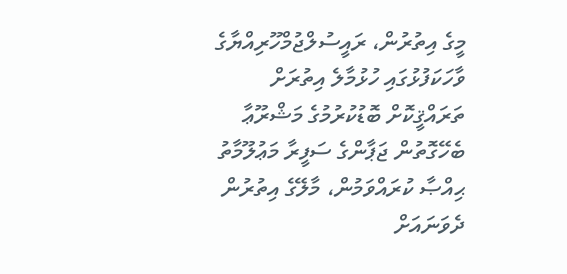މީގެ އިތުރުން، ރައީސުލްޖުމްހޫރިއްޔާގެ ވާހަކަފުޅުގައި ހުޅުމާލެ އިތުރަށް ތަރައްޤީކޮށް ބޮޑުކުރުމުގެ މަޝްރޫޢާ ބެހޭގޮތުން ޖަޕާންގެ ސަފީރާ މަޢުލޫމާތު ޙިއްޞާ ކުރައްވަމުން، މާލޭގެ އިތުރުން ދެވަނައަށް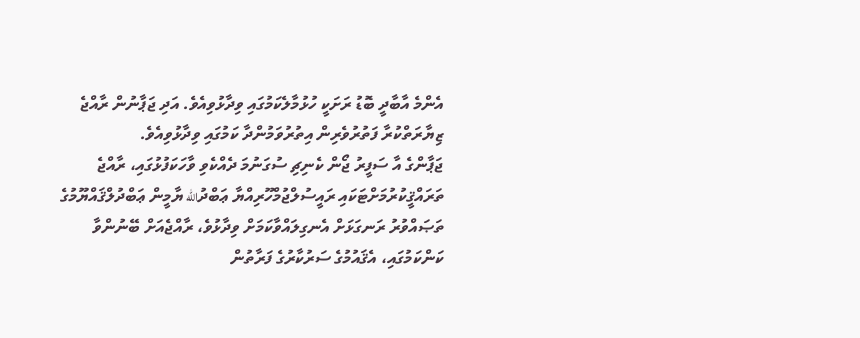އެންމެ އާބާދީ ބޮޑު ރަށަކީ ހުޅުމާލެކަމުގައި ވިދާޅުވިއެވެ. އަދި ޖަޕާނުން ރާއްޖެ ޒިޔާރަތްކުރާ ފަތުރުވެރިން އިތުރުވަމުންދާ ކަމުގައި ވިދާޅުވިއެވެ.
ޖަޕާންގެ އާ ސަފީރު ޖޯން ކެނިޗި ސުގަނުމަ ދެއްކެވި ވާހަކަފުޅުގައި، ރާއްޖެ ތަރައްޤީކުރުމަށްޓަކައި ރައީސުލްޖުމްހޫރިއްޔާ ޢަބްދުالله ޔާމީން ޢަބްދުލްޤައްޔޫމުގެ ތަޞައްވުރު ރަނގަޅަށް އެނގިލައްވާކަމަށް ވިދާޅުވެ، ރާއްޖެއަށް ބޭނުންވާ ކަންކަމުގައި، އެޤައުމުގެ ސަރުކާރުގެ ފަރާތުން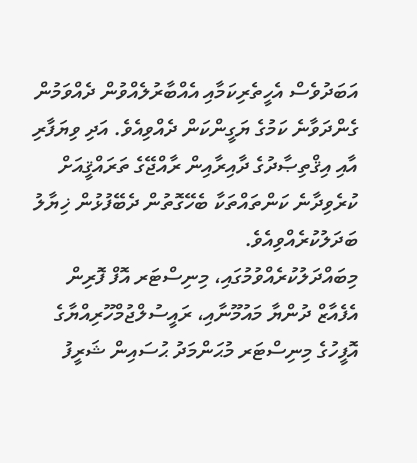އަބަދުވެސް އެހީތެރިކަމާއި އެއްބާރުލެއްވުން ދެއްވަމުން ގެންދަވާނެ ކަމުގެ ޔަގީންކަން ދެއްވިއެވެ. އަދި ވިޔަފާރި އާއި އިޤްތިޞާދުގެ ދާއިރާއިން ރާއްޖޭގެ ތަރައްޤީއަށް ކުރެވިދާނެ ކަންތައްތަކާ ބެހޭގޮތުން ދެބޭފުޅުން ޚިޔާލު ބަދަލުކުރެއްވިއެވެ.
މިބައްދަލުކުރެއްވުމުގައި، މިނިސްޓަރ އޮފް ފޮރިން އެފެއާޒް ދުންޔާ މައުމޫނާއި، ރައީސުލްޖުމްހޫރިއްޔާގެ އޮފީހުގެ މިނިސްޓަރ މުޙަންމަދު ޙުސައިން ޝަރީފު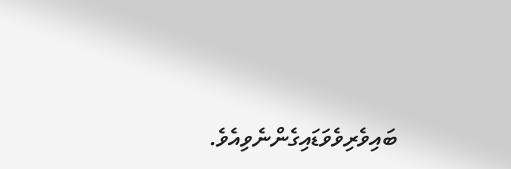ބައިވެރިވެވަޑައިގެންނެވިއެވެ.